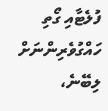ފުލެޓާއި ގޯތި ހައްގުވެރިންނަށް ލިބޭނެ،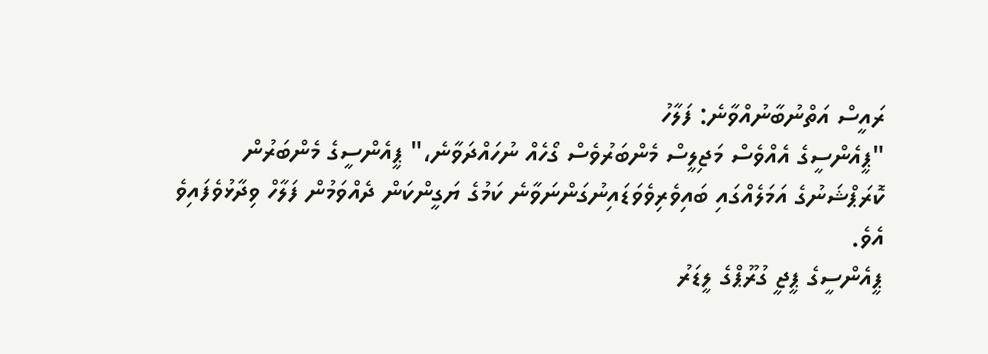ރައީސް އަތްނުބާނުއްވާނެ: ފަލާހު
"ޕީއެންސީގެ އެއްވެސް މަޖިލީސް މެންބަރުވެސް ގޯހެއް ނުހައްދަވާނެ،" ޕީއެންސީގެ މެންބަރުން ކޮރަޕްޝަނުގެ އަމަލެއްގައި ބައިވެރިވެވަޑައިނުގަންނަވާނެ ކަމުގެ ޔަގީންކަން ދެއްވަމުން ފަލާހް ވިދާޅުވެފައިވެ އެވެ.
ޕީއެންސީގެ ޕީޖީ ގުރޫޕްގެ ލީޑަރު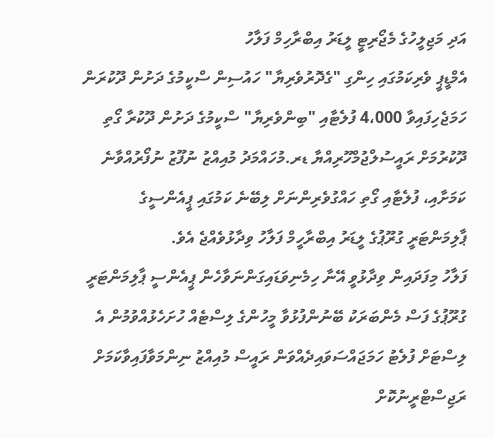އަދި މަޖިލީހުގެ މެޖޯރިޓީ ލީޑަރު އިބްރާހިމް ފަލާހު
އެމްޑީޕީ ވެރިކަމުގައި ހިންގި "ގެދޮރުވެރިޔާ" ހައުސިން ސްކީމުގެ ދަށުން ދޫކުރަން ހަމަޖެހިފައިވާ 4،000 ފުލެޓާއި "ބިންވެރިޔާ" ސްކީމުގެ ދަށުން ދޫކުރާ ގޯތި ދޫކުރުމަށް ރައީސުލްޖުމްހޫރިއްޔާ ޑރ.މުހައްމަދު މުއިއްޒު ނުފޫޒު ނުފޯރުއްވާނެ ކަމަށާއި، ފުލެޓާއި ގޯތި ހައްގުވެރިންނަށް ލިބޭނެ ކަމުގައި ޕީއެންސީގެ ޕާލިމަންޓަރީ ގުރޫޕުގެ ލީޑަރު އިބްރާހީމް ފަލާހު ވިދާޅުވެއްޖެ އެވެ.
ފަލާހު މިފަދައިން ވިދާޅުވީ އޭނާ ހިމެނިވަޑައިގަންނަވާހެން ޕީއެންސީ ޕާލިމަންޓަރީ ގުރޫޕުގެ ފަސް މެންބަރަކު ބޭނުންފުޅުވާ މީހުންގެ ލިސްޓެއް ހުށަހެޅުއްވުމުން އެ ލިސްޓަށް ފުލެޓު ހަމަޖައްސަވައިދެއްވަން ރައީސް މުއިއްޒު ނިންމަވާފައިވާކަމަށް ރަޖިސްޓްރީނުކޮށް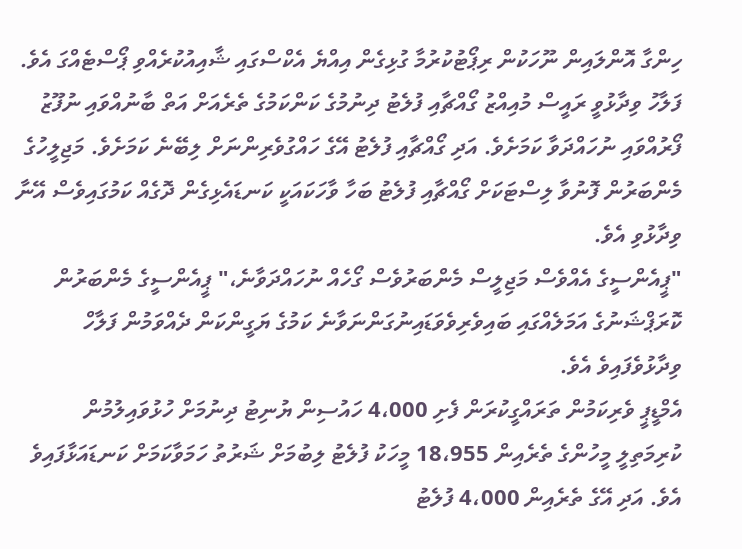ހިންގާ އޮންލައިން ނޫހަކުން ރިޕޯޓުކުރުމާ ގުޅިގެން އިއްޔެ އެކްސްގައި ޝާއިއުކުރެއްވި ޕޯސްޓެއްގަ އެވެ.
ފަލާހު ވިދާޅުވީ ރައީސް މުއިއްޒު ގޯއްޗާއި ފުލެޓު ދިނުމުގެ ކަންކަމުގެ ތެރެއަށް އަތް ބާނުއްވައި ނުފޫޒު ފޯރުއްވައި ނުހައްދަވާ ކަމަށެވެ. އަދި ގޯއްޗާއި ފުލެޓު އޭގެ ހައްގުވެރިންނަށް ލިބޭނެ ކަމަށެވެ. މަޖިލީހުގެ މެންބަރުން ފޮނުވާ ލިސްޓަކަށް ގޯއްޗާއި ފުލެޓު ބަހާ ވާހަކައަކީ ކަނޑައެޅިގެން ދޮގެއް ކަމުގައިވެސް އޭނާ ވިދާޅުވި އެވެ.
"ޕީއެންސީގެ އެއްވެސް މަޖިލީސް މެންބަރުވެސް ގޯހެއް ނުހައްދަވާނެ،" ޕީއެންސީގެ މެންބަރުން ކޮރަޕްޝަނުގެ އަމަލެއްގައި ބައިވެރިވެވަޑައިނުގަންނަވާނެ ކަމުގެ ޔަގީންކަން ދެއްވަމުން ފަލާހް ވިދާޅުވެފައިވެ އެވެ.
އެމްޑީޕީ ވެރިކަމުން ތަރައްގީކުރަން ފެށި 4،000 ހައުސިން ޔުނިޓު ދިނުމަށް ހުޅުވައިލުމުން ކުރިމަތިލީ މީހުންގެ ތެރެއިން 18،955 މީހަކު ފުލެޓު ލިބުމަށް ޝަރުތު ހަމަވާކަމަށް ކަނޑައަޅާފައިވެ އެވެ. އަދި އޭގެ ތެރެއިން 4،000 ފުލެޓު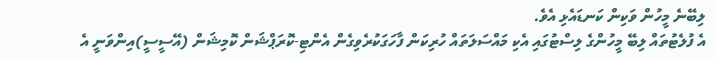ލިބޭނެ މީހުން ވަކިން ކަނޑައެޅި އެވެ.
އެ ފުލެޓުތައް ލިބޭ މީހުންގެ ލިސްޓުގައި އެކި މައްސަލަތައް ހުރިކަން ފާހަގަކުރެވިގެން އެންޓި-ކޮރަޕްޝަން ކޮމިޝަން (އޭސީސީ)އިންވަނީ އެ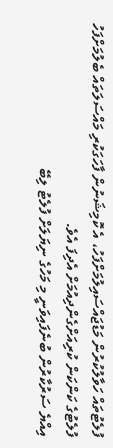ފުލެޓުތައް ހަވާލުކުރުން މަޑުޖައްސައިލުމަށްފަހު، އެ ކޮމިޝަނުން ފާހަގަކުރި މައްސަލަތައް ބެލުމަށްފަހު ފުލެޓުގެ ކަންކަން ކުރިއަށްގެންދިއުމަށް އެދިފަ އެވެ.
އިއްޔެ ސަރުކާރުން ބުނެފައިވަނީ މި މަހުގެ ނިޔަލަށް ފުލެޓު ލިބޭ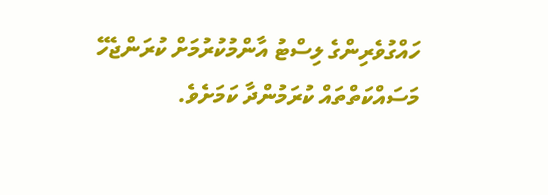ހައްގުވެރިންގެ ލިސްޓު އާންމުކުރުމަށް ކުރަންޖެހޭ މަސައްކަތްތައް ކުރަމުންދާ ކަމަށެވެ.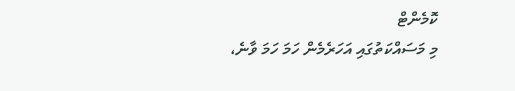ކޮމެންޓް
މި މަސައްކަތުގައި އަހަރެމެން ހަމަ ހަމަ ވާނެ،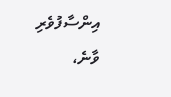އިންސާފުވެރި ވާނެ،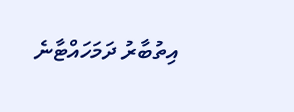އިތުބާރު ދަމަހައްޓާނެ